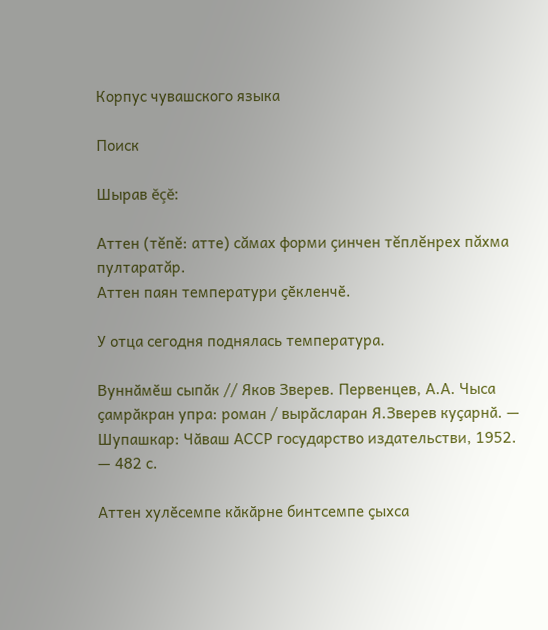Корпус чувашского языка

Поиск

Шырав ĕçĕ:

Аттен (тĕпĕ: атте) сăмах форми çинчен тĕплĕнрех пăхма пултаратăр.
Аттен паян температури ҫӗкленчӗ.

У отца сегодня поднялась температура.

Вуннӑмӗш сыпӑк // Яков Зверев. Первенцев, А.А. Чыса ҫамрӑкран упра: роман / вырӑсларан Я.Зверев куҫарнӑ. — Шупашкар: Чӑваш АССР государство издательстви, 1952. — 482 с.

Аттен хулӗсемпе кӑкӑрне бинтсемпе ҫыхса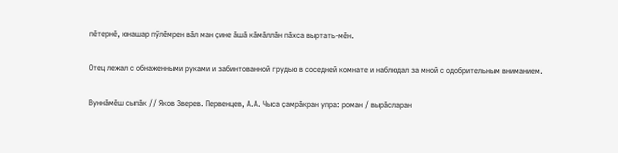пӗтернӗ, юнашар пӳлӗмрен вӑл ман ҫине ӑшӑ кӑмӑллӑн пӑхса выртать-мӗн.

Отец лежал с обнаженными руками и забинтованной грудью в соседней комнате и наблюдал за мной с одобрительным вниманием.

Вуннӑмӗш сыпӑк // Яков Зверев. Первенцев, А.А. Чыса ҫамрӑкран упра: роман / вырӑсларан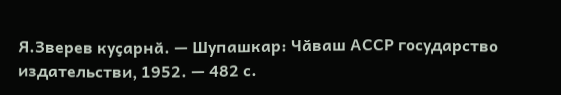Я.Зверев куҫарнӑ. — Шупашкар: Чӑваш АССР государство издательстви, 1952. — 482 с.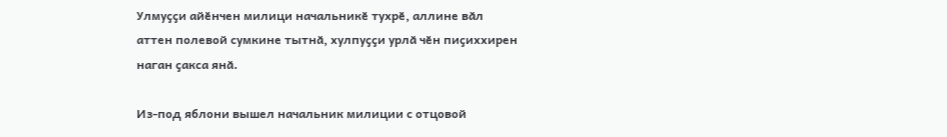Улмуҫҫи айӗнчен милици начальникӗ тухрӗ, аллине вӑл аттен полевой сумкине тытнӑ, хулпуҫҫи урлӑ чӗн пиҫиххирен наган ҫакса янӑ.

Из-под яблони вышел начальник милиции с отцовой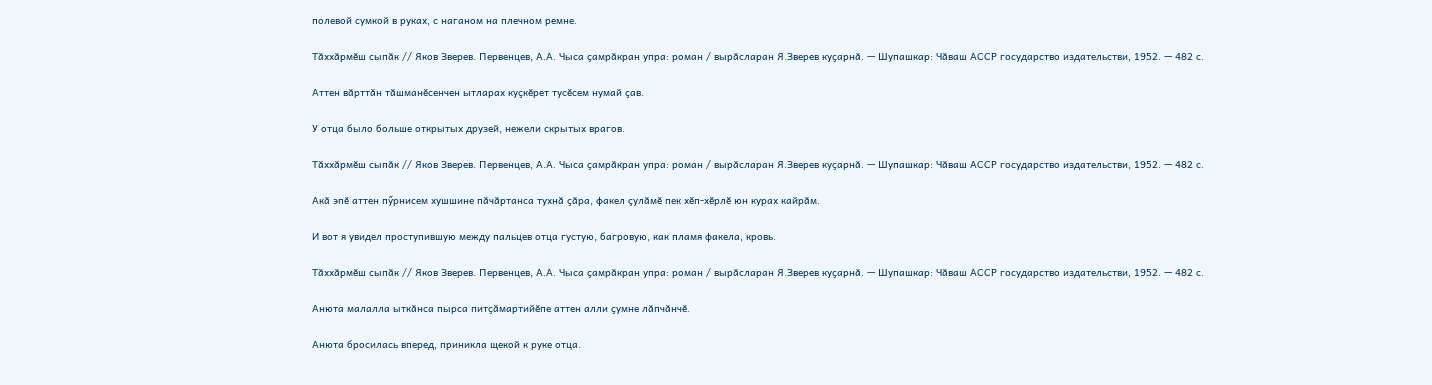полевой сумкой в руках, с наганом на плечном ремне.

Тӑххӑрмӗш сыпӑк // Яков Зверев. Первенцев, А.А. Чыса ҫамрӑкран упра: роман / вырӑсларан Я.Зверев куҫарнӑ. — Шупашкар: Чӑваш АССР государство издательстви, 1952. — 482 с.

Аттен вӑрттӑн тӑшманӗсенчен ытларах куҫкӗрет тусӗсем нумай ҫав.

У отца было больше открытых друзей, нежели скрытых врагов.

Тӑххӑрмӗш сыпӑк // Яков Зверев. Первенцев, А.А. Чыса ҫамрӑкран упра: роман / вырӑсларан Я.Зверев куҫарнӑ. — Шупашкар: Чӑваш АССР государство издательстви, 1952. — 482 с.

Акӑ эпӗ аттен пӳрнисем хушшине пӑчӑртанса тухнӑ ҫӑра, факел ҫулӑмӗ пек хӗп-хӗрлӗ юн курах кайрӑм.

И вот я увидел проступившую между пальцев отца густую, багровую, как пламя факела, кровь.

Тӑххӑрмӗш сыпӑк // Яков Зверев. Первенцев, А.А. Чыса ҫамрӑкран упра: роман / вырӑсларан Я.Зверев куҫарнӑ. — Шупашкар: Чӑваш АССР государство издательстви, 1952. — 482 с.

Анюта малалла ыткӑнса пырса питҫӑмартийӗпе аттен алли ҫумне лӑпчӑнчӗ.

Анюта бросилась вперед, приникла щекой к руке отца.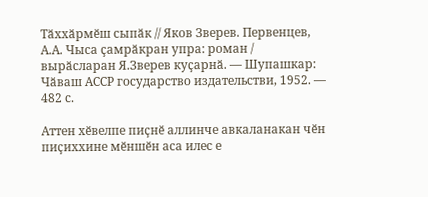Тӑххӑрмӗш сыпӑк // Яков Зверев. Первенцев, А.А. Чыса ҫамрӑкран упра: роман / вырӑсларан Я.Зверев куҫарнӑ. — Шупашкар: Чӑваш АССР государство издательстви, 1952. — 482 с.

Аттен хӗвелпе пиҫнӗ аллинче авкаланакан чӗн пиҫиххине мӗншӗн аса илес е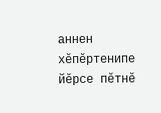аннен хӗпӗртенипе йӗрсе пӗтнӗ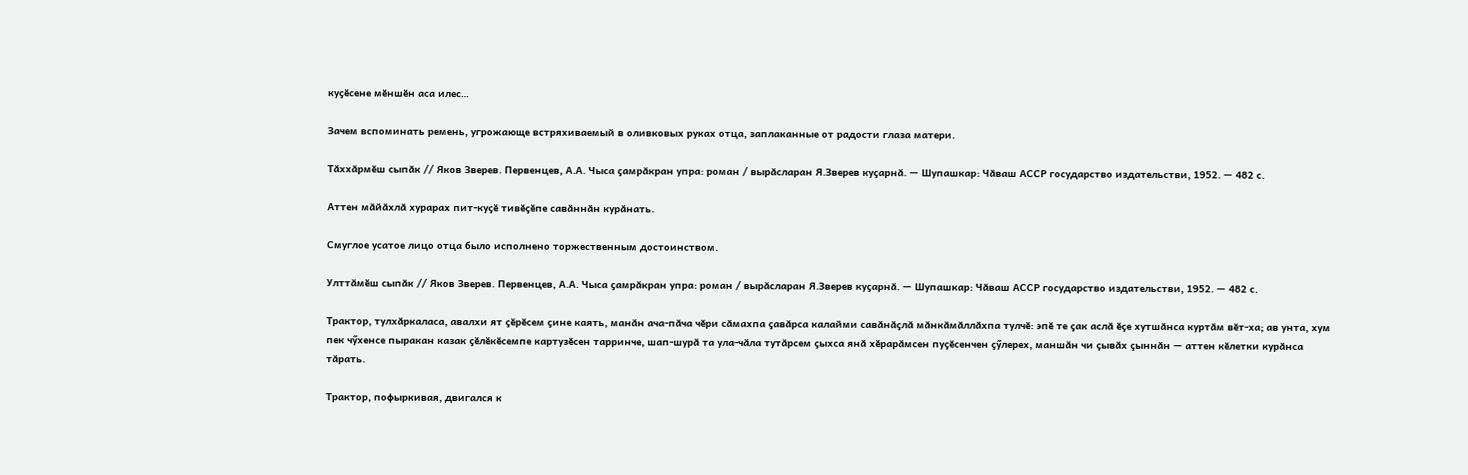куҫӗсене мӗншӗн аса илес…

Зачем вспоминать ремень, угрожающе встряхиваемый в оливковых руках отца, заплаканные от радости глаза матери.

Тӑххӑрмӗш сыпӑк // Яков Зверев. Первенцев, А.А. Чыса ҫамрӑкран упра: роман / вырӑсларан Я.Зверев куҫарнӑ. — Шупашкар: Чӑваш АССР государство издательстви, 1952. — 482 с.

Аттен мӑйӑхлӑ хурарах пит-куҫӗ тивӗҫӗпе савӑннӑн курӑнать.

Смуглое усатое лицо отца было исполнено торжественным достоинством.

Улттӑмӗш сыпӑк // Яков Зверев. Первенцев, А.А. Чыса ҫамрӑкран упра: роман / вырӑсларан Я.Зверев куҫарнӑ. — Шупашкар: Чӑваш АССР государство издательстви, 1952. — 482 с.

Трактор, тулхӑркаласа, авалхи ят ҫӗрӗсем ҫине каять, манӑн ача-пӑча чӗри сӑмахпа ҫавӑрса калайми савӑнӑҫлӑ мӑнкӑмӑллӑхпа тулчӗ: эпӗ те ҫак аслӑ ӗҫе хутшӑнса куртӑм вӗт-ха; ав унта, хум пек чӳхенсе пыракан казак ҫӗлӗкӗсемпе картузӗсен тарринче, шап-шурӑ та ула-чӑла тутӑрсем ҫыхса янӑ хӗрарӑмсен пуҫӗсенчен ҫӳлерех, маншӑн чи ҫывӑх ҫыннӑн — аттен кӗлетки курӑнса тӑрать.

Трактор, пофыркивая, двигался к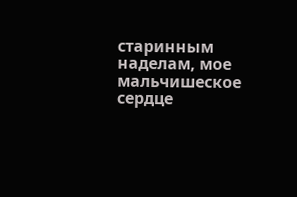старинным наделам, мое мальчишеское сердце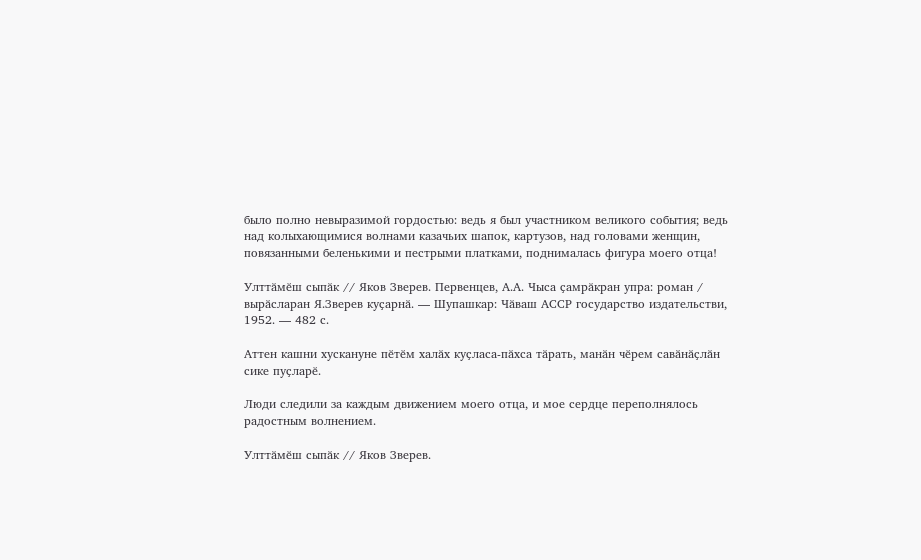было полно невыразимой гордостью: ведь я был участником великого события; ведь над колыхающимися волнами казачьих шапок, картузов, над головами женщин, повязанными беленькими и пестрыми платками, поднималась фигура моего отца!

Улттӑмӗш сыпӑк // Яков Зверев. Первенцев, А.А. Чыса ҫамрӑкран упра: роман / вырӑсларан Я.Зверев куҫарнӑ. — Шупашкар: Чӑваш АССР государство издательстви, 1952. — 482 с.

Аттен кашни хускануне пӗтӗм халӑх куҫласа-пӑхса тӑрать, манӑн чӗрем савӑнӑҫлӑн сике пуҫларӗ.

Люди следили за каждым движением моего отца, и мое сердце переполнялось радостным волнением.

Улттӑмӗш сыпӑк // Яков Зверев.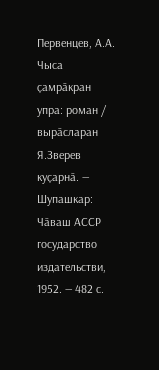Первенцев, А.А. Чыса ҫамрӑкран упра: роман / вырӑсларан Я.Зверев куҫарнӑ. — Шупашкар: Чӑваш АССР государство издательстви, 1952. — 482 с.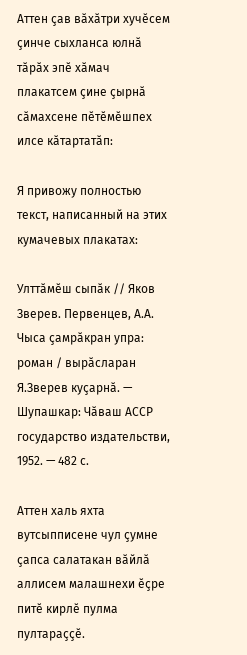Аттен ҫав вӑхӑтри хучӗсем ҫинче сыхланса юлнӑ тӑрӑх эпӗ хӑмач плакатсем ҫине ҫырнӑ сӑмахсене пӗтӗмӗшпех илсе кӑтартатӑп:

Я привожу полностью текст, написанный на этих кумачевых плакатах:

Улттӑмӗш сыпӑк // Яков Зверев. Первенцев, А.А. Чыса ҫамрӑкран упра: роман / вырӑсларан Я.Зверев куҫарнӑ. — Шупашкар: Чӑваш АССР государство издательстви, 1952. — 482 с.

Аттен халь яхта вутсыпписене чул ҫумне ҫапса салатакан вӑйлӑ аллисем малашнехи ӗҫре питӗ кирлӗ пулма пултараҫҫӗ.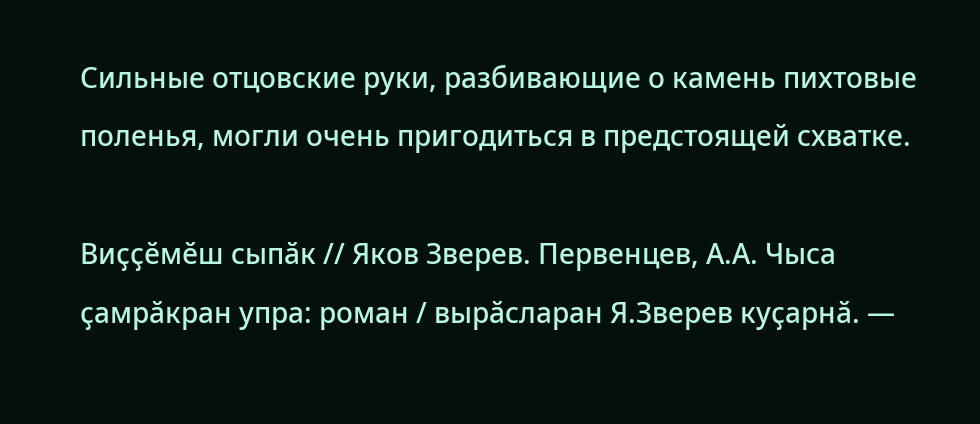Сильные отцовские руки, разбивающие о камень пихтовые поленья, могли очень пригодиться в предстоящей схватке.

Виҫҫӗмӗш сыпӑк // Яков Зверев. Первенцев, А.А. Чыса ҫамрӑкран упра: роман / вырӑсларан Я.Зверев куҫарнӑ. —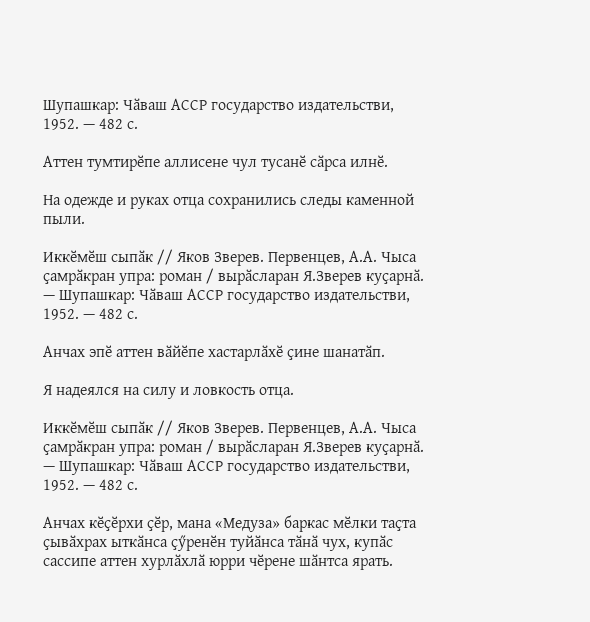Шупашкар: Чӑваш АССР государство издательстви, 1952. — 482 с.

Аттен тумтирӗпе аллисене чул тусанӗ сӑрса илнӗ.

На одежде и руках отца сохранились следы каменной пыли.

Иккӗмӗш сыпӑк // Яков Зверев. Первенцев, А.А. Чыса ҫамрӑкран упра: роман / вырӑсларан Я.Зверев куҫарнӑ. — Шупашкар: Чӑваш АССР государство издательстви, 1952. — 482 с.

Анчах эпӗ аттен вӑйӗпе хастарлӑхӗ ҫине шанатӑп.

Я надеялся на силу и ловкость отца.

Иккӗмӗш сыпӑк // Яков Зверев. Первенцев, А.А. Чыса ҫамрӑкран упра: роман / вырӑсларан Я.Зверев куҫарнӑ. — Шупашкар: Чӑваш АССР государство издательстви, 1952. — 482 с.

Анчах кӗҫӗрхи ҫӗр, мана «Медуза» баркас мӗлки таҫта ҫывӑхрах ыткӑнса ҫӳренӗн туйӑнса тӑнӑ чух, купӑс сассипе аттен хурлӑхлӑ юрри чӗрене шӑнтса ярать.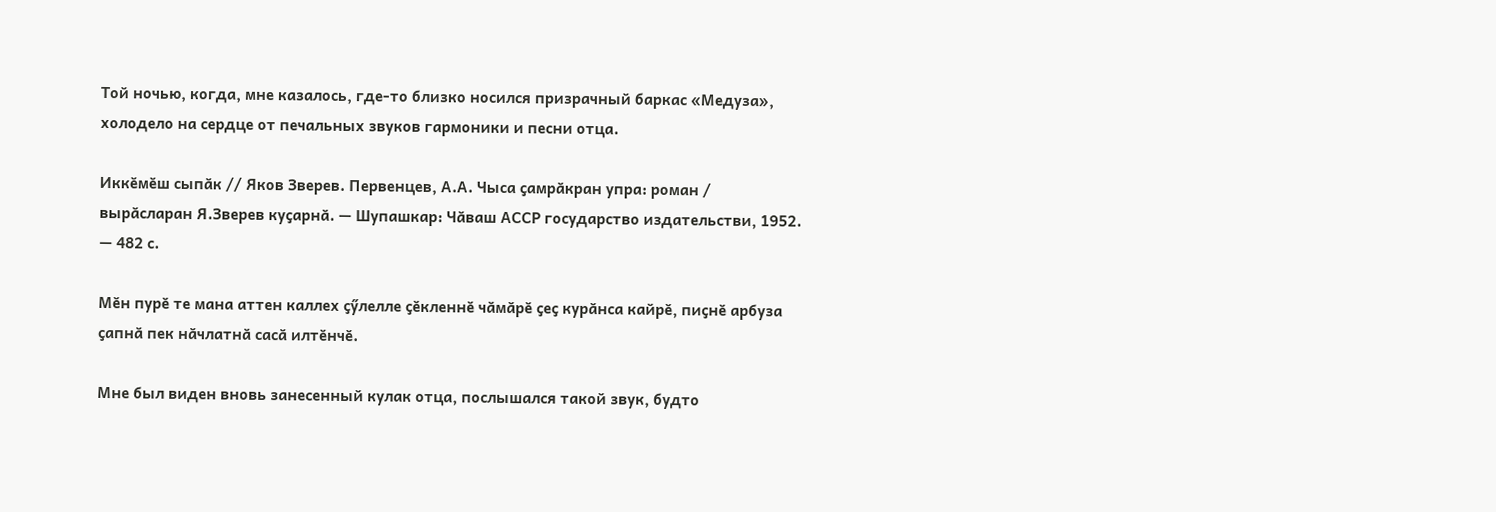Той ночью, когда, мне казалось, где-то близко носился призрачный баркас «Медуза», холодело на сердце от печальных звуков гармоники и песни отца.

Иккӗмӗш сыпӑк // Яков Зверев. Первенцев, А.А. Чыса ҫамрӑкран упра: роман / вырӑсларан Я.Зверев куҫарнӑ. — Шупашкар: Чӑваш АССР государство издательстви, 1952. — 482 с.

Мӗн пурӗ те мана аттен каллех ҫӳлелле ҫӗкленнӗ чӑмӑрӗ ҫеҫ курӑнса кайрӗ, пиҫнӗ арбуза ҫапнӑ пек нӑчлатнӑ сасӑ илтӗнчӗ.

Мне был виден вновь занесенный кулак отца, послышался такой звук, будто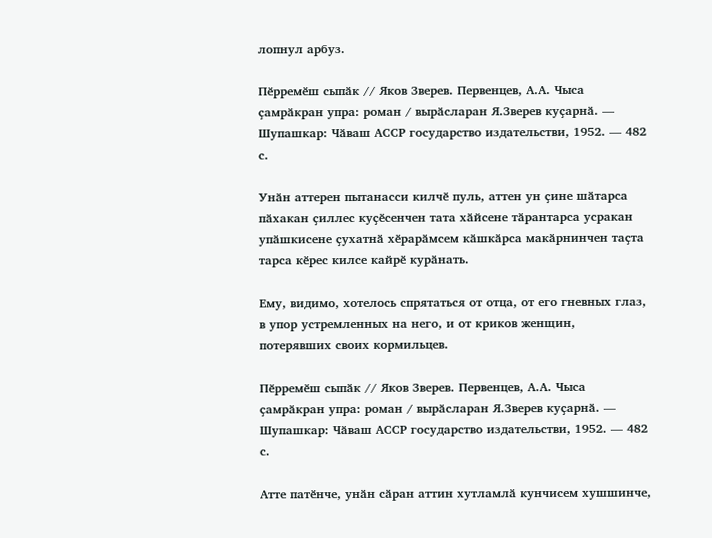лопнул арбуз.

Пӗрремӗш сыпӑк // Яков Зверев. Первенцев, А.А. Чыса ҫамрӑкран упра: роман / вырӑсларан Я.Зверев куҫарнӑ. — Шупашкар: Чӑваш АССР государство издательстви, 1952. — 482 с.

Унӑн аттерен пытанасси килчӗ пуль, аттен ун ҫине шӑтарса пӑхакан ҫиллес куҫӗсенчен тата хӑйсене тӑрантарса усракан упӑшкисене ҫухатнӑ хӗрарӑмсем кӑшкӑрса макӑрнинчен таҫта тарса кӗрес килсе кайрӗ курӑнать.

Ему, видимо, хотелось спрятаться от отца, от его гневных глаз, в упор устремленных на него, и от криков женщин, потерявших своих кормильцев.

Пӗрремӗш сыпӑк // Яков Зверев. Первенцев, А.А. Чыса ҫамрӑкран упра: роман / вырӑсларан Я.Зверев куҫарнӑ. — Шупашкар: Чӑваш АССР государство издательстви, 1952. — 482 с.

Атте патӗнче, унӑн сӑран аттин хутламлӑ кунчисем хушшинче,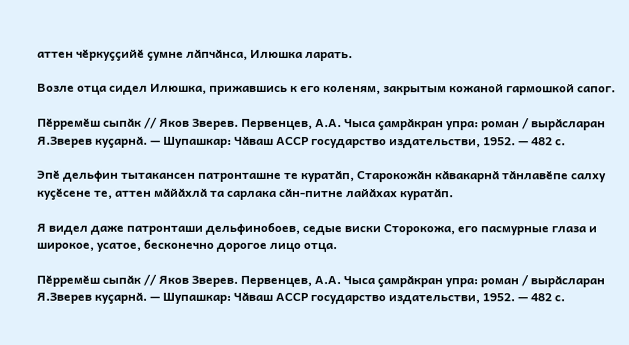аттен чӗркуҫҫийӗ ҫумне лӑпчӑнса, Илюшка ларать.

Возле отца сидел Илюшка, прижавшись к его коленям, закрытым кожаной гармошкой сапог.

Пӗрремӗш сыпӑк // Яков Зверев. Первенцев, А.А. Чыса ҫамрӑкран упра: роман / вырӑсларан Я.Зверев куҫарнӑ. — Шупашкар: Чӑваш АССР государство издательстви, 1952. — 482 с.

Эпӗ дельфин тытакансен патронташне те куратӑп, Старокожӑн кӑвакарнӑ тӑнлавӗпе салху куҫӗсене те, аттен мӑйӑхлӑ та сарлака сӑн-питне лайӑхах куратӑп.

Я видел даже патронташи дельфинобоев, седые виски Сторокожа, его пасмурные глаза и широкое, усатое, бесконечно дорогое лицо отца.

Пӗрремӗш сыпӑк // Яков Зверев. Первенцев, А.А. Чыса ҫамрӑкран упра: роман / вырӑсларан Я.Зверев куҫарнӑ. — Шупашкар: Чӑваш АССР государство издательстви, 1952. — 482 с.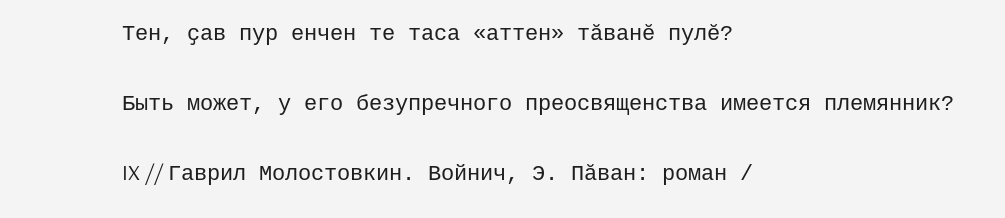Тен, ҫав пур енчен те таса «аттен» тӑванӗ пулӗ?

Быть может, у его безупречного преосвященства имеется племянник?

IX // Гаврил Молостовкин. Войнич, Э. Пӑван: роман /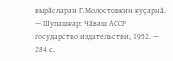вырӑсларан Г.Молостовкин куҫарнӑ. — Шупашкар: Чӑваш АССР государство издательстви, 1952. — 284 с.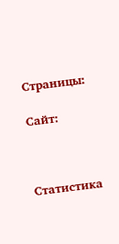Страницы:

Сайт:



Статистика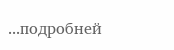...подробней